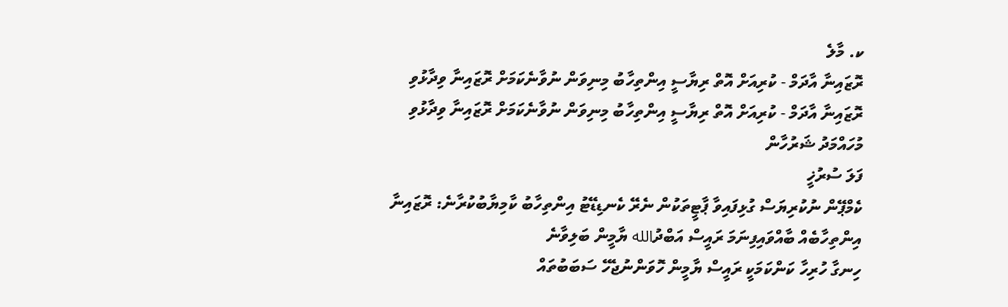ކ. މާލެ
ރޮޒައިނާ އާދަމް - ކުރިއަށް އޮތް ރިޔާސީ އިންތިހާބު މިނިވަން ނުވާނެކަމަށް ރޮޒައިނާ ވިދާޅުވި
ރޮޒައިނާ އާދަމް - ކުރިއަށް އޮތް ރިޔާސީ އިންތިހާބު މިނިވަން ނުވާނެކަމަށް ރޮޒައިނާ ވިދާޅުވި
މުހައްމަދު ޝަރުހާން
ފަލަ ސުރުޚީ
ކެމްޕޭން ނުކުރިޔަސް ގުޅިފައިވާ ޕާޓީތަކުން ނެރޭ ކެނޑިޑޭޓު އިންތިހާބު ކާމިޔާބުކުރާނެ: ރޮޒައިނާ
އިންތިހާބެއް ބާއްވައިފިނަމަ ރައީސް އަބްދުالله ޔާމީން ބަލިވާނެ
ހިނގާ ހުރިހާ ކަންކަމަކީ ރައީސް ޔާމީން ހޮވަންނުޖެހޭ ސަބަބުތައް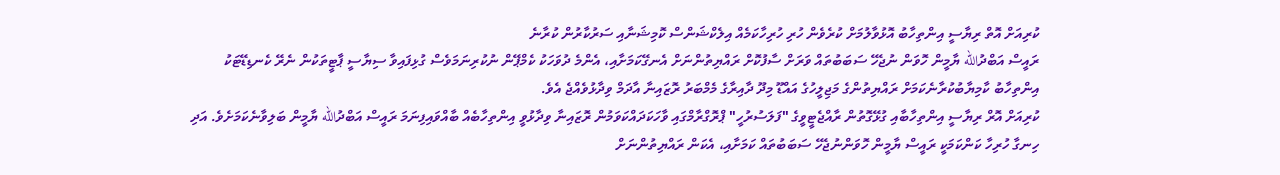ކުރިއަށް އޮތް ރިޔާސީ އިންތިހާބު އޮޅުވާލުމަށް ކުރެވެން ހުރި ހުރިހާކަމެއް އިލެކްޝަންސް ކޮމިޝަނާއި ސަރުކާރުން ކުރާނެ
ރައީސް އަބްދުالله ޔާމީން ހޮވަން ނުޖެހޭ ސަބަބުތައް ވަރަށް ސާފުކޮށް ރައްޔިތުންނަށް އެނގޭކަމަށާއި، އެންމެ ދުވަހަކު ކެމްޕޭން ނުކުރިނަމަވެސް ގުޅިފައިވާ ސިޔާސީ ޕާޓީތަކުން ނެރޭ ކެނޑިޑޭޓަކު އިންތިހާބު ކާމިޔާބުކުރާނެކަމަށް ރައްޔިތުންގެ މަޖިލީހުގެ އައްޑޫ މިދޫ ދާއިރާގެ މެމްބަރު ރޮޒައިނާ އާދަމް ވިދާޅުވެއްޖެ އެވެ.
ކުރިއަށް އޮރް ރިޔާސީ އިންތިހާބާއި ގުޅޭގޮތުން ރާއްޖެޓީވީގެ "ފަލަސުރުހީ" ޕްރޮގްރާމްގައި ވާހަކަދައްކަވަމުން ރޮޒައިނާ ވިދާޅުވީ އިންތިހާބެއް ބާއްވައިފިނަމަ ރައީސް އަބްދުالله ޔާމީން ބަލިވާނެކަމަށެވެ. އަދި ހިނގާ ހުރިހާ ކަންކަމަކީ ރައީސް ޔާމީން ހޮވަންނުޖެހޭ ސަބަބުތައް ކަމަށާއި، އެކަން ރައްޔިތުންނަށް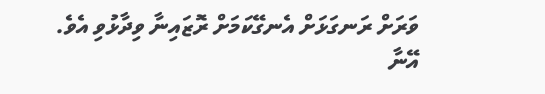ވަރަށް ރަނގަޅަށް އެނގޭކަމަށް ރޮޒައިނާ ވިދާޅުވި އެވެ.
އޭނާ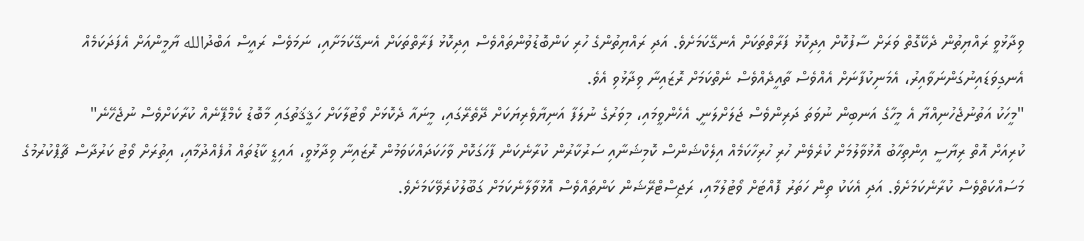ވިދާޅުވީ ރައްޔިތުން ދެކޭގޮތް ވަރަށް ސާފުކޮށް އިދިކޮޅު ފަރާތްތަކަށް އެނގޭކަމަށެވެ. އަދި ރައްޔިތުންގެ ހުރި ކަންބޮޑުވުންތައްވެސް އިދިކޮޅު ފަރާތްތަކަށް އެނގޭކަމަށާއި، ނަމަވެސް ރައީސް އަބްދުالله ޔާމީންއަށް އެފަދަކަމެއް އެނގިވަޑައިނުގަންނަވާއިރު، އެމަނިކުފާނަށް އެއްވެސް ތާއީދެއްވެސް ނެތްކަމަށް ރޮޒައިނާ ވިދާޅުވި އެވެ.
"މީހަކު އަތުނުޖެހުނިއްޔާ އެ މީހާގެ އަނބިން ނުވަތަ ދަރިންވެސް ޖަލަށްލަނީ. އެހެންވީމައި، މިވަރުގެ ނުލަފާ އަނިޔާވެރިޔަކަށް ދޭތެރޭގައި، މީނައާ ދެކޮޅަށް ވޯޓުލާކަށް ހަޤީޤަތުގައި މާބޮޑު ކެމްޕޭނެއް ކުރާކަށްވެސް ނުޖެހޭނެ"
ކުރިއަށް އޮތް ރިޔާސީ އިންތިހާބު އޮޅުވާލުމަށް ކުރެވެން ހުރި ހުރިހާކަމެއް އިލެކްޝަންސް ކޮމިޝަނާއި ސަރުކާރުން ކުރާނެކަން ފާހަގަކޮށް ވާހަކަދައްކަވަމުން ރޮޒައިނާ ވިދާޅުވީ، އައިޑީ ކާޑުތައް އުފެއްދުމާއި، އިތުރަށް ވޯޓު ކަރުދާސް ޗާޕްކުރުމުގެ މަސައްކަތްވެސް ކުރާނެކަމަށެވެ. އަދި އެކަކު ތިން ހަތަރު ފޮއްޓަށް ވޯޓުލުމާއި، ރަޖިސްޓްރޭޝަން ކަންތައްވެސް އޮޅުވާލާނެކަމަށް ގަބޫލުކުރެވޭކަމަށެވެ.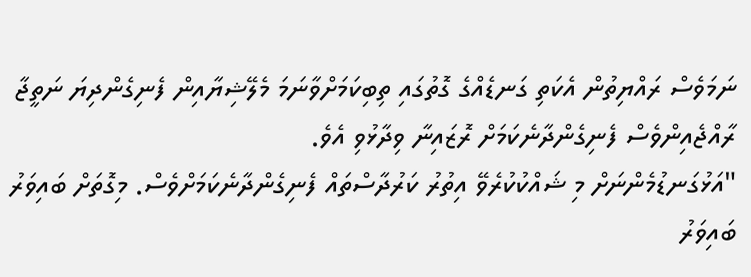ނަމަވެސް ރައްޔިތުން އެކަތި ގަނޑެއްގެ ގޮތުގައި ތިބިކަމަށްވާނަމަ މެލޭޝިޔާއިން ފެނިގެންދިޔަ ނަތީޖާ ރާއްޖެއިންވެސް ފެނިގެންދާނެކަމަށް ރޮޒައިނާ ވިދާޅުވި އެވެ.
"އަޅުގަނޑުމެންނަށް މި ޝައްކުކުރެވޭ އިތުރު ކަރުދާސްތައް ފެނިގެންދާނެކަމަށްވެސް. މިގޮތަށް ބައިވަރު ބައިވަރު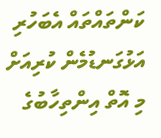ކަންތައްތައް އެބަހުރި އަޅުގަނޑުމެން ކުރިއަށް މި އޮތް އިންތިހާބުގެ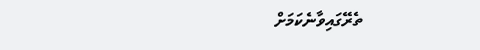ތެރޭގައިވާނެކަމަށް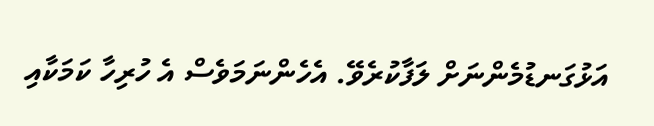އަޅުގަނޑުމެންނަށް ލަފާކުރެވޭ. އެހެންނަމަވެސް އެ ހުރިހާ ކަމަކާއި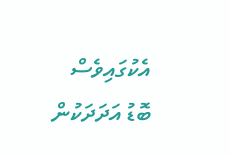އެކުގައިވެސް ބޮޑު އަދަދަކުން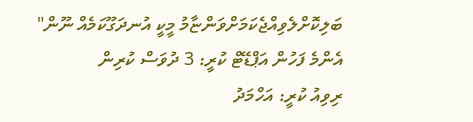ބަލިކޮށްލެވިއްޖެކަމަށްވަންޏާމު މީކީ އުނދަގޫކަމެއް ނޫން"
އެންމެ ފަހުން އަޕްޑޭޓް ކުރީ: 3 ދުވަސް ކުރިން
ރިވިއު ކުރީ: އަހްމަދު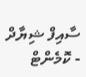ސާއިފް ޝިޔާދް
- ކޮމެންޓް